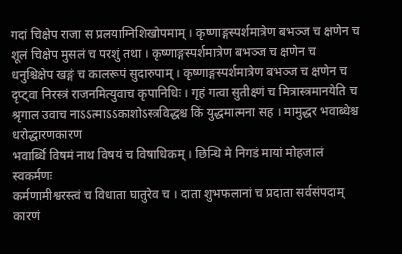गदां चिक्षेप राजा स प्रलयाग्निशिखोपमाम् । कृष्णाङ्गस्पर्शमात्रेण बभञ्ज च क्षणेन च
शूलं चिक्षेप मुसलं च परशुं तथा । कृष्णाङ्गस्पर्शमात्रेण बभञ्ज च क्षणेन च
धनुश्चिक्षेप खङ्गं च कालरूपं सुदारुपाम् । कृष्णाङ्गस्पर्शमात्रेण बभञ्ज च क्षणेन च
दृप्ट्वा निरस्त्रं राजनमित्युवाच कृपानिधिः । गृहं गत्वा सुतीक्ष्णं च मित्रास्त्रमानयेति च
श्रृगाल उवाच नाऽऽत्माऽऽकाशोऽस्त्रविद्धश्च किं युद्धमात्मना सह । मामुद्धर भवाब्धेश्च धरोद्धारणकारण
भवार्ब्धि विषमं नाथ विषयं च विषाधिकम् । छिन्धि मे निगडं मायां मोहजालं स्वकर्मणः
कर्मणामीश्वरस्त्वं च विधाता घातुरेव च । दाता शुभफलानां च प्रदाता सर्वसंपदाम्
कारणं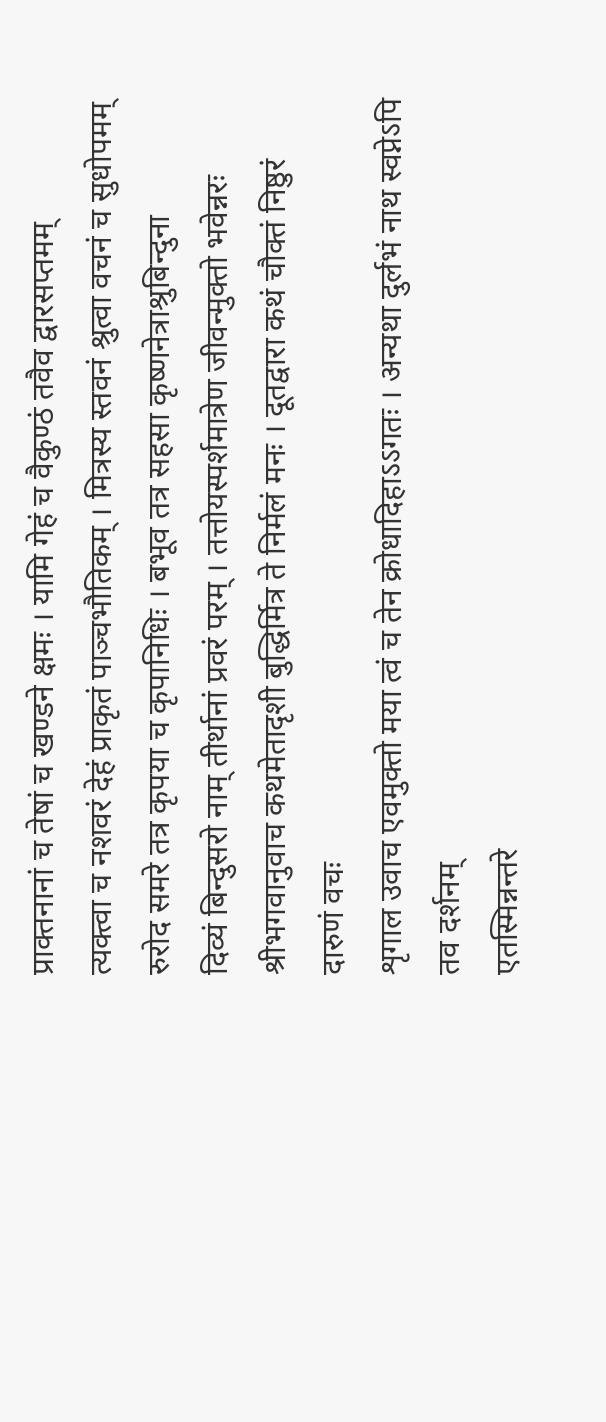प्राक्तनानां च तेषां च खण्डने क्षमः । यामि गेहं च वैकुण्ठं तवैव द्वारसप्तमम्
त्यक्त्वा च नशवरं देहं प्राकृतं पाञ्चभौतिकम् । मित्रस्य स्तवनं श्रुत्वा वचनं च सुधोपमम्
रुरोद समरे तत्र कृपया च कृपानिधिः । बभूव तत्र सहसा कृष्णनेत्राश्रुबिन्दुना
दिव्यं बिन्दुसरो नाम् तीर्थानां प्रवरं परम् । तत्तोयस्पर्शमात्रेण जीवन्मुक्तो भवेन्नरः
श्रीभगवानुवाच कथमेतादृशी बुद्धिर्मित्र ते निर्मलं मनः । दूतद्वारा कथं चौक्तं निष्ठुरं दारुणं वचः
शृगाल उवाच एवमुक्तो मया त्वं च तेन क्रोधादिहाऽऽगतः । अन्यथा दुर्लभं नाथ स्वप्नेऽपि तव दर्शनम्
एतस्मिन्नन्तरे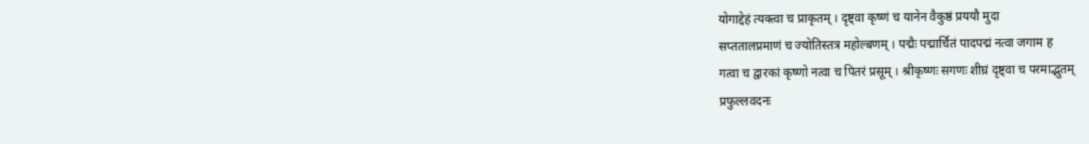योगाद्देहं त्यक्त्वा च प्राकृतम् । दृष्ट्वा कृष्णं च यानेन वैकुष्ठं प्रययौ मुदा
सप्ततालप्रमाणं च ज्योतिस्तत्र महोल्बणम् । पद्मैः पद्मार्चितं पादपद्मं नत्वा जगाम ह
गत्वा च द्वारकां कृष्णो नत्वा च पितरं प्रसूम् । श्रीकृष्णः सगणः शीघ्रं दृष्ट्वा च परमाद्भुतम्
प्रफुल्लवदनः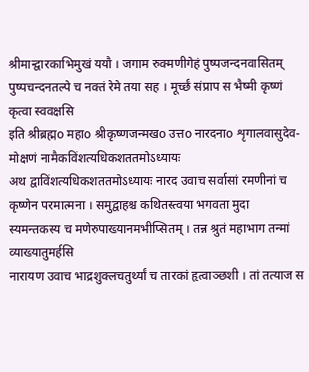श्रीमान्द्वारकाभिमुखं ययौ । जगाम रुक्मणीगेहं पुष्पजन्दनवासितम्
पुष्पचन्दनतल्पे च नक्तं रेमे तया सह । मूर्च्छं संप्राप स भैष्मी कृष्णं कृत्वा स्ववक्षसि
इति श्रीब्रह्मo महाo श्रीकृष्णजन्मखo उत्तo नारदनाo शृगालवासुदेव- मोक्षणं नामैकविंशत्यधिकशततमोऽध्यायः
अथ द्वाविंशत्यधिकशततमोऽध्यायः नारद उवाच सर्वासां रमणीनां च कृष्णेन परमात्मना । समुद्वाहश्च कथितस्त्वया भगवता मुदा
स्यमन्तकस्य च मणेरुपाख्यानमभीप्सितम् । तन्न श्रुतं महाभाग तन्मां व्याख्यातुमर्हसि
नारायण उवाच भाद्रशुक्लचतुर्थ्यां च तारकां हृत्वाञ्छशी । तां तत्याज स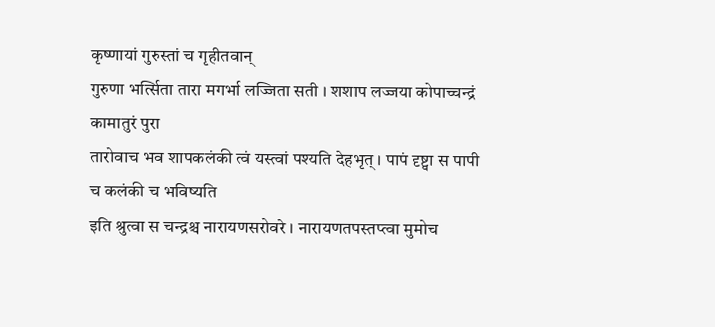कृष्णायां गुरुस्तां च गृहीतवान्
गुरुणा भर्त्सिता तारा मगर्भा लज्जिता सती । शशाप लज्जया कोपाच्चन्द्रं कामातुरं पुरा
तारोवाच भव शापकलंकी त्वं यस्त्वां पश्यति देहभृत् । पापं दृष्ट्वा स पापी च कलंकी च भविष्यति
इति श्रुत्वा स चन्द्रश्च नारायणसरोवरे । नारायणतपस्तप्त्वा मुमोच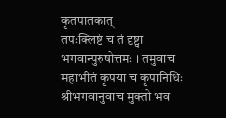कृतपातकात्
तपःक्लिष्टं च तं दृष्ट्वा भगवान्पुरुषोत्तमः । तमुवाच महाभीतं कृपया च कृपानिधिः
श्रीभगवानुवाच मुक्तो भव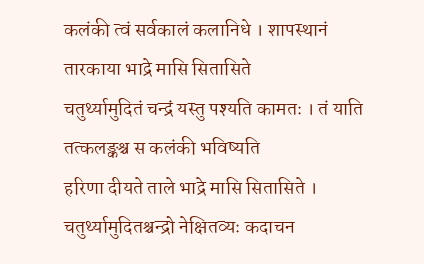कलंकी त्वं सर्वकालं कलानिधे । शापस्थानं तारकाया भाद्रे मासि सितासिते
चतुर्थ्यामुदितं चन्द्रं यस्तु पश्यति कामतः । तं याति तत्कलङ्कश्च स कलंकी भविष्यति
हरिणा दीयते ताले भाद्रे मासि सितासिते । चतुर्थ्यामुदितश्चन्द्रो नेक्षितव्यः कदाचन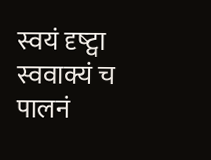स्वयं दृष्ट्वा स्ववाक्यं च पालनं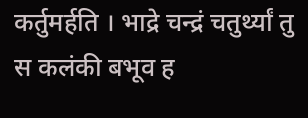कर्तुमर्हति । भाद्रे चन्द्रं चतुर्थ्यां तु स कलंकी बभूव ह